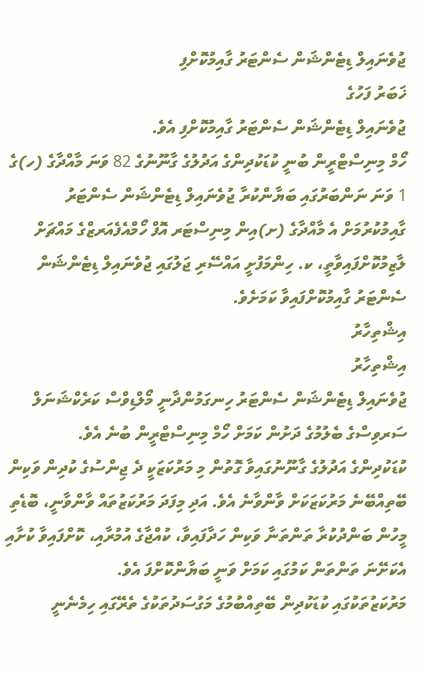ޖުވެނައިލް ޑިޓެންޝަން ސެންޓަރު ގާއިމުކޮށްފި
ޚަބަރު ފަހުގެ
ޖުވެނައިލް ޑިޓެންޝަން ސެންޓަރު ގާއިމުކޮށްފި އެވެ.
ހޯމް މިނިސްޓްރީން ބުނީ ކުޑަކުދިންގެ އަދުލުގެ ގާނޫނުގެ 82 ވަނަ މާއްދާގެ (ހ)ގެ 1 ވަނަ ނަންބަރުގައި ބަޔާންކުރާ ޖުވެނައިލް ޑިޓެންޝަން ސެންޓަރު ގާއިމުކުރުމަށް އެ މާއްދާގެ (ށ)އިން މިނިސްޓަރ އޮފް ހޯމްއެފެއަރޒްގެ މައްޗަށް ލާޒިމުކޮށްފައިވާތީ، ކ. ހިންމަފުށީ އައްސޭރި ޖަލުގައި ޖުވެނައިލް ޑިޓެންޝަން ސެންޓަރު ގާއިމުކޮށްފައިވާ ކަމަށެވެ.
އިޝްތިހާރު
އިޝްތިހާރު
ޖުވެނައިލް ޑިޓެންޝަން ސެންޓަރު ހިނގަމުންދާނީ މޯލްޑިވްސް ކަރެކްޝަނަލް ސަރވިސްގެ ބެލުމުގެ ދަށުން ކަމަށް ހޯމް މިނިސްޓްރީން ބުނެ އެވެ.
ކުޑަކުދިންގެ އަދުލުގެ ގާނޫނުގައިވާ ގޮތުން މި މަރުކަޒަކީ ދެ ޖިންސުގެ ކުދިން ވަކިން ބޭތިއްބޭނެ މަރުކަޒަކަށް ވާންވާނެ އެވެ. އަދި މިފަދަ މަރުކަޒުތައް ވާންވާނީ، ބޮޑެތި މީހުން ބަންދުކުރާ ތަންތަނާ ވަކިން ހަދާފައިވާ، ކުއްޖާގެ އުމުރާއި، ކޮށްފައިވާ ކުށާއި އެކަށޭނަ ތަންތަން ކަމުގައި ކަމަށް ވަނީ ބަޔާންކޮށްފަ އެވެ.
މަރުކަޒުތަކުގައި ކުޑަކުދިން ބޭތިއްބުމުގެ މަގުސަދުތަކުގެ ތެރޭގައި ހިމެނެނީ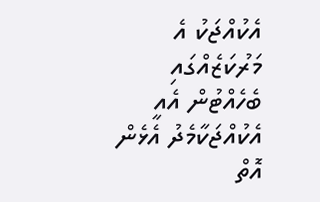އެކުއްޖަކު އެ މަރުކަޒެއްގައި ބެހެއްޓުން އެއީ އެކުއްޖަކާމެދު އެޅެން އޮތް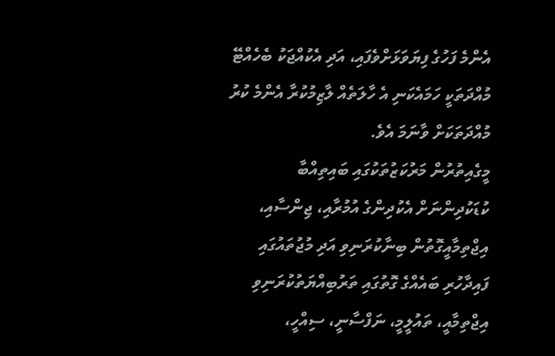އެންމެ ފަހުގެ ފިޔަވަޅަށްވެފައި، އަދި އެކުއްޖަކު ބެހެއްޓޭ މުއްދަތަކީ ހަމައެކަނި އެ ހާލަތެއް ލާޒިމުކުރާ އެންމެ ކުރު މުއްދަތަކަށް ވާނަމަ އެވެ.
މީގެއިތުރުން މަރުކަޒުތަކުގައި ބައިތިއްބާ ކުޑަކުދިންނަށް އެކުދިންގެ އުމުރާއި، ޖިންސާއި، އިޖްތިމާއީގޮތުން ބިނާކުރަނިވި އަދި މުޖުތައުގައި ފައިދާހުރި ބައެއްގެ ގޮތުގައި ތަރުބިއްޔަތުކުރަނިވި އިޖްތިމާއީ، ތައުލީމީ، ނަފްސާނީ، ސިއްހީ،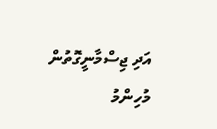އަދި ޖިސްމާނީގޮތުން މުހިންމު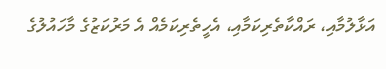އަޅާލުމާއި، ރައްކާތެރިކަމާއި، އެހީތެރިކަމެއް އެ މަރުކަޒުގެ މާހައުލުގެ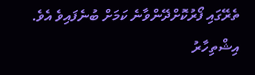ތެރޭގައި ފޯރުކޮށްދޭންވާނެ ކަމަށް ބުނެފައިވެ އެވެ.
އިޝްތިހާރު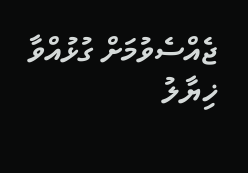ޖެއްސެވުމަށް ގުޅުއްވާ
ޚިޔާލު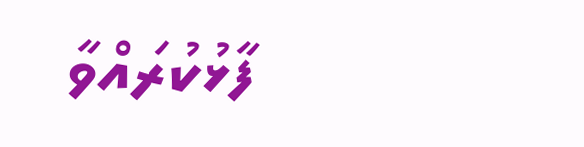ފާޅުކުރައްވާ